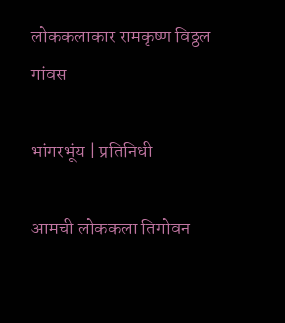लोककलाकार रामकृष्ण विठ्ठल गांवस

भांगरभूंय | प्रतिनिधी

आमची लोककला तिगोवन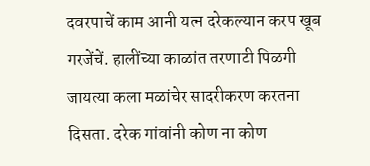दवरपाचें काम आनी यत्न दरेकल्यान करप खूब गरजेंचें. हालींच्या काळांत तरणाटी पिळगी जायत्या कला मळांचेर सादरीकरण करतना दिसता. दरेक गांवांनी कोण ना कोण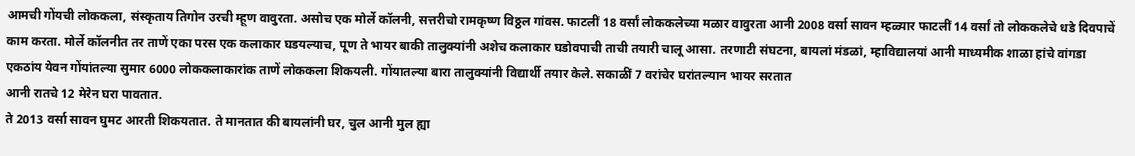आमची गोंयची लोककला, संस्कृताय तिगोन उरची म्हूण वावुरता. असोच एक मोर्ले कॉलनी, सत्तरीचो रामकृष्ण विठ्ठल गांवस. फाटलीं 18 वर्सां लोककलेच्या मळार वावुरता आनी 2008 वर्सा सावन म्हळ्यार फाटलीं 14 वर्सां तो लोककलेचे धडे दिवपाचें काम करता. मोर्ले कॉलनीत तर ताणें एका परस एक कलाकार घडयल्याच, पूण ते भायर बाकी तालुक्यांनी अशेच कलाकार घडोवपाची ताची तयारी चालू आसा. तरणाटी संघटना, बायलां मंडळां, म्हाविद्यालयां आनी माध्यमीक शाळा हांचे वांगडा एकठांय येवन गोंयांतल्या सुमार 6000 लोककलाकारांक ताणें लोककला शिकयली. गोंयातल्या बारा तालुक्यांनी विद्यार्थी तयार केले. सकाळीं 7 वरांचेर घरांतल्यान भायर सरतात
आनी रातचे 12 मेरेन घरा पावतात.
ते 2013 वर्सा सावन घुमट आरती शिकयतात. ते मानतात की बायलांनी घर, चुल आनी मुल ह्या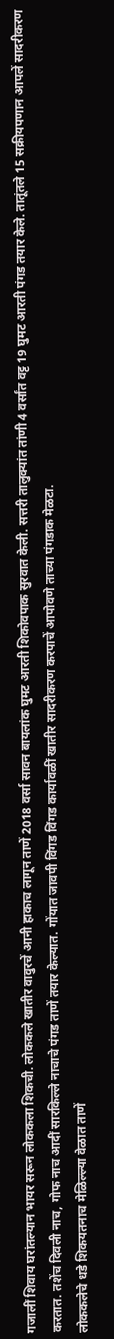गजालीं शिवाय घरांतल्यान भायर सरून लोककला शिकची. लोककले खातीर वावुरचें आनी हाकाच लागून ताणें 2018 वर्सा सावन बायलांक घुमट आरती शिकोवपाक सुरवात केली. सत्तरी तालुक्यांत तांणी 4 वर्सांत वट्ट 19 घुमट आरती पंगड तयार केले. तातूंतले 15 सक्रीयपणान आपलें सादरीकरण करतात. तशेंच दिवली नाच, गोफ नाच आदीं सारकिल्ले नाचाचे पंगड ताणें तयार केल्यात. गोंयात जावपी विंगड विंगड कार्यावळीं खातीर सादरीकरण करपाचें आपोवणे ताच्या पंगडाक मेळटा.
लोककलेचे धडे शिकयतनाच मेळिल्ल्या वेळात ताणें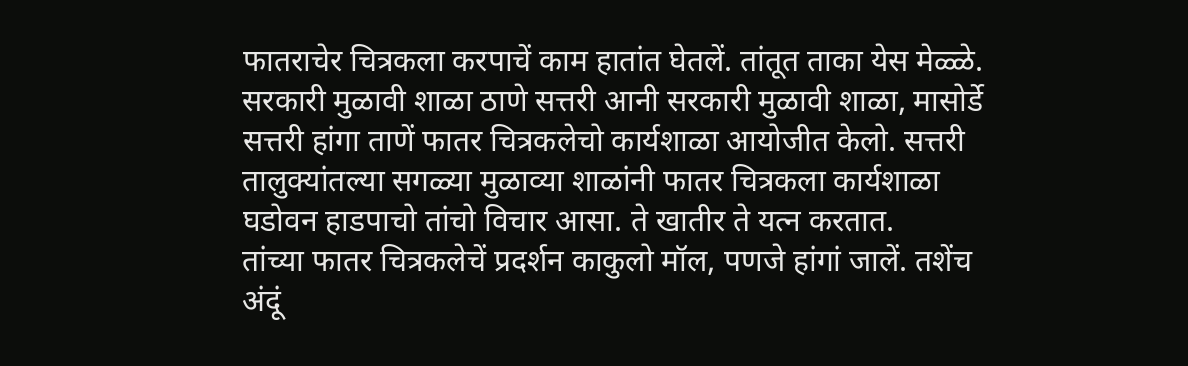फातराचेर चित्रकला करपाचें काम हातांत घेतलें. तांतूत ताका येस मेळ्ळे. सरकारी मुळावी शाळा ठाणे सत्तरी आनी सरकारी मुळावी शाळा, मासोर्डे सत्तरी हांगा ताणें फातर चित्रकलेचो कार्यशाळा आयोजीत केलो. सत्तरी तालुक्यांतल्या सगळ्या मुळाव्या शाळांनी फातर चित्रकला कार्यशाळा घडोवन हाडपाचो तांचो विचार आसा. ते खातीर ते यत्न करतात.
तांच्या फातर चित्रकलेचें प्रदर्शन काकुलो मॉल, पणजे हांगां जालें. तशेंच अंदूं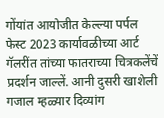गोंयांत आयोजीत केल्ल्या पर्पल फेस्ट 2023 कार्यावळीच्या आर्ट गॅलरींत तांच्या फातराच्या चित्रकलेंचें प्रदर्शन जाल्लें. आनी दुसरी खाशेली गजाल म्हळ्यार दिव्यांग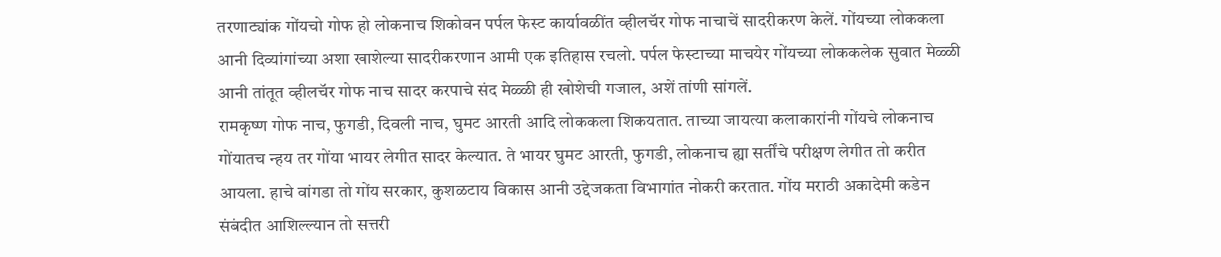तरणाट्यांक गोंयचो गोफ हो लोकनाच शिकोवन पर्पल फेस्ट कार्यावळींत व्हीलचॅर गोफ नाचाचें सादरीकरण केलें. गोंयच्या लोककला आनी दिव्यांगांच्या अशा खाशेल्या सादरीकरणान आमी एक इतिहास रचलो. पर्पल फेस्टाच्या माचयेर गोंयच्या लोककलेक सुवात मेळ्ळी आनी तांतूत व्हीलचॅर गोफ नाच सादर करपाचे संद मेळ्ळी ही खोशेची गजाल, अशें तांणी सांगलें.
रामकृष्ण गोफ नाच, फुगडी, दिवली नाच, घुमट आरती आदि लोककला शिकयतात. ताच्या जायत्या कलाकारांनी गोंयचे लोकनाच गोंयातच न्हय तर गोंया भायर लेगीत सादर केल्यात. ते भायर घुमट आरती, फुगडी, लोकनाच ह्या सर्तींचे परीक्षण लेगीत तो करीत आयला. हाचे वांगडा तो गोंय सरकार, कुशळटाय विकास आनी उद्देजकता विभागांत नोकरी करतात. गोंय मराठी अकादेमी कडेन संबंदीत आशिल्ल्यान तो सत्तरी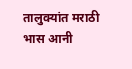तालुक्यांत मराठी भास आनी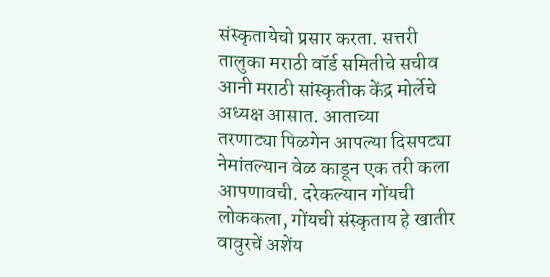संस्कृतायेचो प्रसार करता. सत्तरी तालुका मराठी वॉर्ड समितीचे सचीव आनी मराठी सांस्कृतीक केंद्र मोर्लेचे अध्यक्ष आसात. आताच्या
तरणाट्या पिळगेन आपल्या दिसपट्या नेमांतल्यान वेळ काडून एक तरी कला आपणावची. दरेकल्यान गोंयची लोककला, गोंयची संस्कृताय हे खातीर वावुरचें अशेंय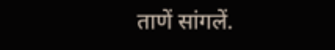ताणें सांगलें.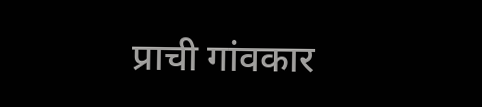प्राची गांवकार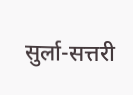सुर्ला-सत्तरी